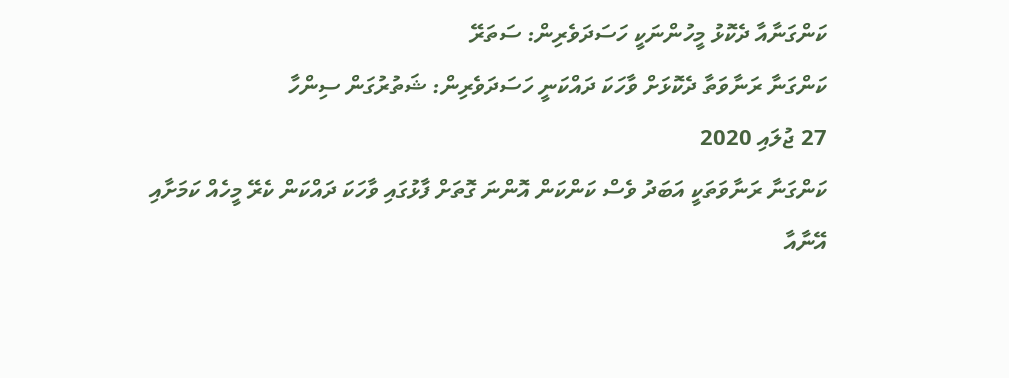ކަންގަނާއާ ދެކޮޅު މީހުންނަކީ ހަސަދަވެރިން: ސަތަރޭ
ކަންގަނާ ރަނާވަތާ ދެކޮޅަށް ވާހަކަ ދައްކަނީ ހަސަދަވެރިން: ޝަތުރުގަން ސިންހާ
27 ޖުލައި 2020
ކަންގަނާ ރަނާވަތަކީ އަބަދު ވެސް ކަންކަން އޮންނަ ގޮތަށް ފާޅުގައި ވާހަކަ ދައްކަން ކެރޭ މީހެއް ކަމަށާއި އޭނާއާ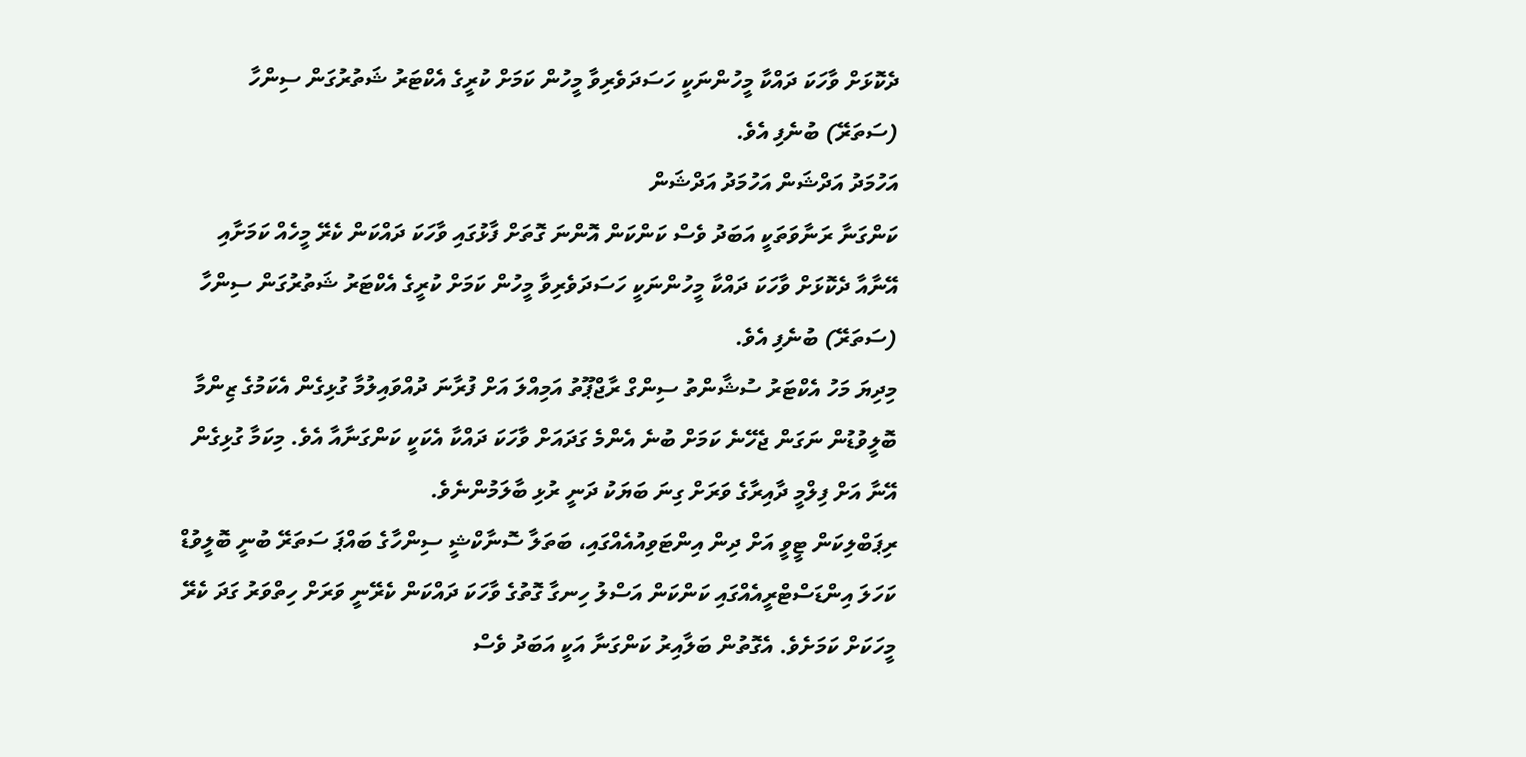ދެކޮޅަށް ވާހަކަ ދައްކާ މީހުންނަކީ ހަސަދަވެރިވާ މީހުން ކަމަށް ކުރީގެ އެކްޓަރު ޝަތުރުގަން ސިންހާ (ސަތަރޭ) ބުނެފި އެވެ.
އަހުމަދު އަދްޝަން އަހުމަދު އަދްޝަން
ކަންގަނާ ރަނާވަތަކީ އަބަދު ވެސް ކަންކަން އޮންނަ ގޮތަށް ފާޅުގައި ވާހަކަ ދައްކަން ކެރޭ މީހެއް ކަމަށާއި އޭނާއާ ދެކޮޅަށް ވާހަކަ ދައްކާ މީހުންނަކީ ހަސަދަވެރިވާ މީހުން ކަމަށް ކުރީގެ އެކްޓަރު ޝަތުރުގަން ސިންހާ (ސަތަރޭ) ބުނެފި އެވެ.
މިދިޔަ މަހު އެކްޓަރު ސުޝާންތު ސިންގް ރާޖްޕޫތު އަމިއްލަ އަށް ފުރާނަ ދުއްވައިލުމާ ގުޅިގެން އެކަމުގެ ޒިންމާ ބޮލީވުޑުން ނަގަން ޖެހޭނެ ކަމަށް ބުނެ އެންމެ ގަދައަށް ވާހަކަ ދައްކާ އެކަކީ ކަންގަނާއާ އެވެ. މިކަމާ ގުޅިގެން އޭނާ އަށް ފިލްމީ ދާއިރާގެ ވަރަށް ގިނަ ބަޔަކު ދަނީ ރުޅި ބާލަމުންނެވެ.
ރިޕަބްލިކަން ޓީވީ އަށް ދިން އިންޓަވިއުއެއްގައި، ބަތަލާ ސޮނާކްޝީ ސިންހާގެ ބައްޕަ ސަތަރޭ ބުނީ ބޮލީވުޑް ކަހަލަ އިންޑަސްޓްރީއެއްގައި ކަންކަން އަސްލު ހިނގާ ގޮތުގެ ވާހަކަ ދައްކަން ކެރޭނީ ވަރަށް ހިތްވަރު ގަދަ ކެރޭ މީހަކަށް ކަމަށެވެ. އެގޮތުން ބަލާއިރު ކަންގަނާ އަކީ އަބަދު ވެސް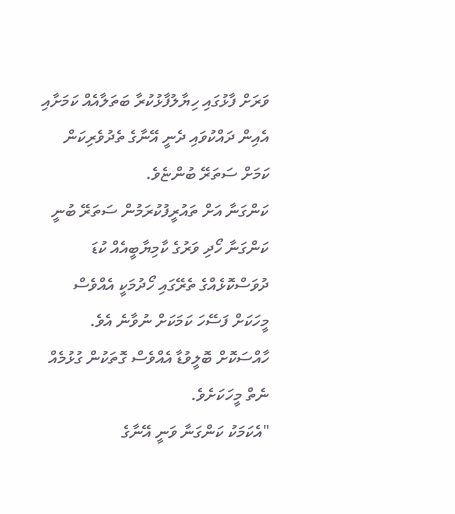ވަރަށް ފާޅުގައި ހިޔާލުފާޅުކުރާ ބަތަލާއެއް ކަމަށާއި އެއިން ދައްކުވައި ދެނީ އޭނާގެ ތެދުވެރިކަން ކަމަށް ސަތަރޭ ބުންޏެވެ.
ކަންގަނާ އަށް ތައުރީފުކުރަމުން ސަތަރޭ ބުނީ ކަންގަނާ ހޯދި ވަރުގެ ކާމިޔާބީއެއް ކުޑަ ދުވަސްކޮޅެއްގެ ތެރޭގައި ހޯދުމަކީ އެއްވެސް މީހަކަށް ފަސޭހަ ކަމަކަށް ނުވާނެ އެވެ. ހާއްސަކޮށް ބޮލީވުޑާ އެއްވެސް ގޮތަކުން ގުޅުމެއް ނެތް މީހަކަށެވެ.
"އެކަމަކު ކަންގަނާ ވަނީ އޭނާގެ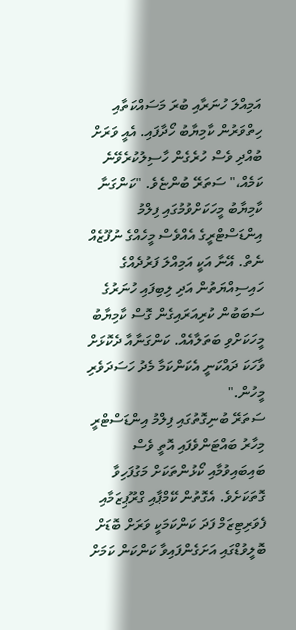އަމިއްލަ ހުނަރާއި ބުރަ މަސައްކަތާއި ހިތްވަރުން ކާމިޔާބު ހޯދާފައި. އެއީ ވަރަށް ބުއްދި ވެސް ހުރެގެން ހާސިލުކުރެވޭނެ ކަމެއް،" ސަތަރޭ ބުންޏެވެ. "ކަންގަނާ ކާމިޔާބު މީހަކަށްވުމުގައި ފިލްމު އިންޑަސްޓްރީގެ އެއްވެސް މީހެއްގެ ނުފޫޒެއް ނެތް. އޭނާ އަކީ އަމިއްލަ ފަރުދެއްގެ ހައިސިއްޔަތުން އަދި ލިބިފައި ހުނަރުގެ ސަބަބުން ކުރިއަރައިގެން ގޮސް ކާމިޔާބު މީހަކަށްވި ބަތަލާއެއް. ކަންގަނާއާ ދެކޮޅަށް ވާހަކަ ދައްކަނީ އެކަންކަމާ މެދު ހަސަދަވެރި މީހުން."
ސަތަރޭ ބުނިގޮތުގައި ފިލްމު އިންޑަސްޓްރީ މިހާރު ބައްޓަންވެފައި އޮތީ ވެސް ބައިބައިވުމާއި ކޯޅުންތަކަށް މަގުފަހިވާ ގޮތަކަށެވެ. އެގޮތުން ކޭމްޕާއި ގްރޫޕިޒަމާއި ފެވަރިޓިޒަމް ފަދަ ކަންކަމަކީ ވަރަށް ބޮޑަށް ބޮލީވުޑްގައި އަށަގެންފައިވާ ކަންކަން ކަމަށް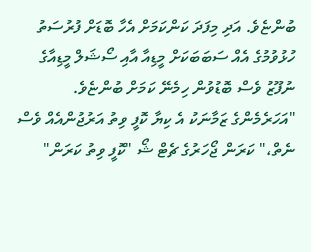ބުންޏެވެ. އަދި މިފަދަ ކަންކަމަށް އެހާ ބޮޑަށް ފުރުސަތު ހުޅުވުމުގެ އެއް ސަބަބަކަށް މީޑިއާ އާއި ސޯޝަލް މީޑިއާގެ ނުފޫޒު ވެސް ބޮޑުވުން ހިމެނޭ ކަމަށް ބުންޏެވެ.
"އަހަރެމެންގެ ޒަމާނަކު އެ ކިޔާ ކޮފީ ވިތު އަރުޖުންއެއް ވެސް ނެތް،" ކަރަން ޖޯހަރުގެ ޗެޓް ޝޯ "ކޮފީ ވިތު ކަރަން"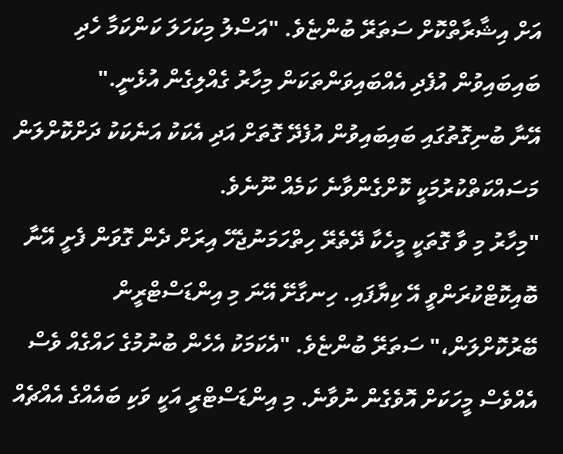އަށް އިޝާރާތްކޮށް ސަތަރޭ ބުންޏެވެ. "އަސްލު މިކަހަލަ ކަންކަމާ ހެދި ބައިބައިވުން އުފެދި އެއްބައިވަންތަކަން މިހާރު ގެއްލިގެން އުޅެނީ."
އޭނާ ބުނިގޮތުގައި ބައިބައިވުން އުފެދޭ ގޮތަށް އަދި އެކަކު އަނެކަކު ދަށްކޮށްލަން މަސައްކަތްކުރުމަކީ ކޮށްގެންވާނެ ކަމެއް ނޫނެވެ.
"މިހާރު މި ވާ ގޮތަކީ މީހެކާ ދޭތެރޭ ހިތްހަމަނުޖެހޭ އިރަށް ދެން ގޮވަން ފެށީ އޭނާ ބޮއިކޮޓްކުރަންވީ އޭ ކިޔާފައި. ހިނގާށޭ އޭނަ މި އިންޑަސްޓްރީން ބޭރުކޮށްލަން،" ސަތަރޭ ބުންޏެވެ. "އެކަމަކު އެހެން ބުނުމުގެ ހައްގެއް ވެސް އެއްވެސް މީހަކަށް އޮވެގެން ނުވާނެ. މި އިންޑަސްޓްރީ އަކީ ވަކި ބައެއްގެ އެއްޗެއް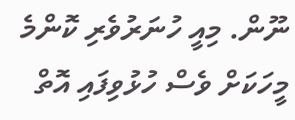ނޫން. މިއީ ހުނަރުވެރި ކޮންމެ މީހަކަށް ވެސް ހުޅުވިފައި އޮތް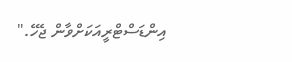އިންޑަސްޓްރީއަކަށްވާން ޖެހޭ."